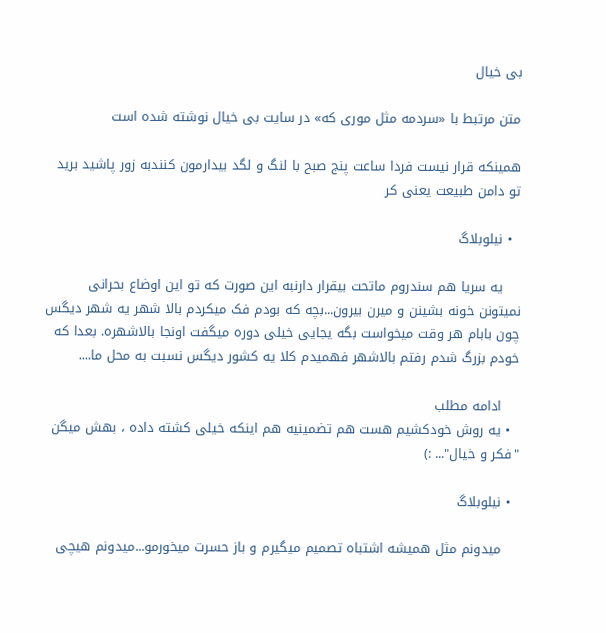بی خیال

متن مرتبط با «سردمه مثل موری که» در سایت بی خیال نوشته شده است

همینکه قرار نیست فردا ساعت پنج صبح با لنگ و لگد بیدارمون کنندبه زور پاشید برید تو دامن طبیعت یعنی کر

  • نیلوبلاگ

    یه سریا هم سندروم ماتحت بیقرار دارنبه این صورت که تو این اوضاع بحرانی نمیتونن خونه بشینن و میرن بیرون...بچه که بودم فک میکردم بالا شهر یه شهر دیگس چون بابام هر وقت میخواست بگه یجایی خیلی دوره میگفت اونجا بالاشهره. بعدا که خودم بزرگ شدم رفتم بالاشهر فهمیدم کلا یه کشور دیگس نسبت به محل ما....

    ادامه مطلب
  • یه روش خودکشیم هست هم تضمینیه هم اینکه خیلی کشته داده ، بهش میگن "فکر و خیال"... :)

  • نیلوبلاگ

    میدونم مثل همیشه اشتباه تصمیم میگیرم و باز حسرت میخورمو...میدونم هیچی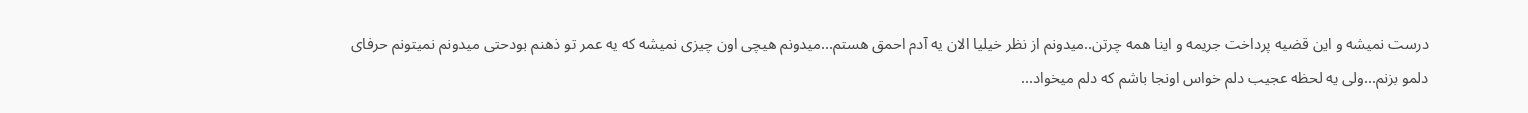درست نمیشه و این قضیه پرداخت جریمه و اینا همه چرتن..میدونم از نظر خیلیا الان یه آدم احمق هستم...میدونم هیچی اون چیزی نمیشه که یه عمر تو ذهنم بودحتی میدونم نمیتونم حرفای دلمو بزنم...ولی یه لحظه عجیب دلم خواس اونجا باشم که دلم میخواد...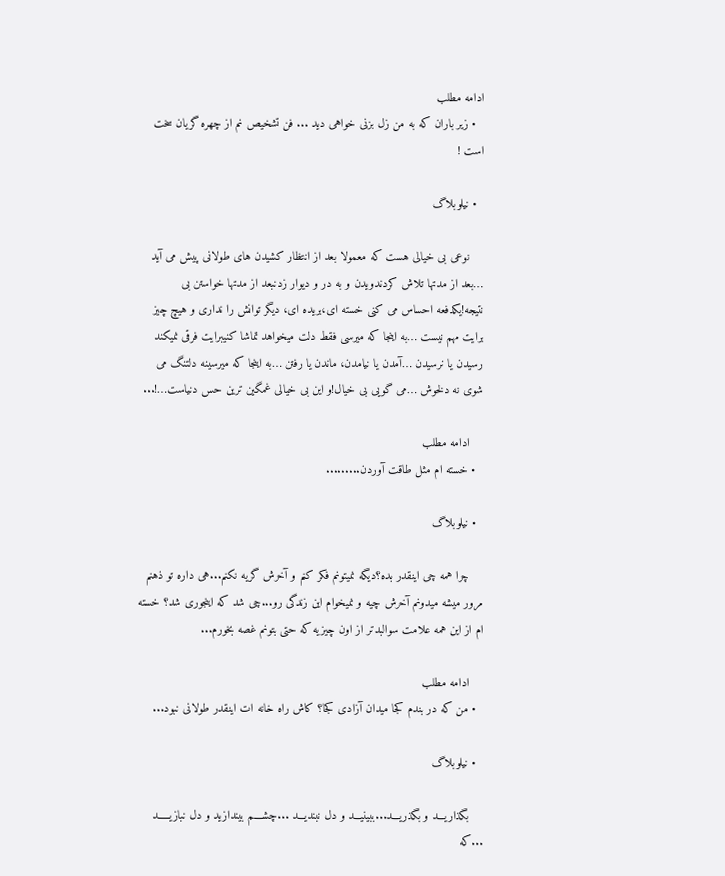ادامه مطلب
  • زیر باران که به من زل بزنی خواهی دید ... فن تشخیص نم از چهره گریان سخت است !

  • نیلوبلاگ

    نوعی بی خیالی هست که معمولا بعد از انتظار کشیدن های طولانی پیش می آید …بعد از مدتها تلاش کردندویدن و به در و دیوار زدنبعد از مدتها خواستن بی نتیجه!یکدفعه احساس می کنی خسته ای،بریده ای، دیگر توانش را نداری و هیچ چیز برایت مهم نیست …به اینجا که میرسی فقط دلت میخواهد تماشا کنیبرایت فرقی نمیکند رسیدن یا نرسیدن …آمدن یا نیامدن، ماندن یا رفتن …به اینجا که میرسینه دلتنگ می شوی نه دلخوش …می گویی بی خیال!و این بی خیالی غمگین ترین حس دنیاست…!...

    ادامه مطلب
  • خسته ام مثل طاقت آوردن.........

  • نیلوبلاگ

    چرا همه چی اینقدر بده؟دیگه نمیتونم فکر کنم و آخرش گریه نکنم...هی داره تو ذهنم مرور میشه میدونم آخرش چیه و نمیخوام این زندگی رو...چی شد که اینجوری شد؟ خسته ام از این همه علامت سوالبدتر از اون چیزیه که حتی بتونم غصه بخورم...

    ادامه مطلب
  • من که در بندم کجا میدان آزادی کجا؟ کاش راه خانه ات اینقدر طولانی نبود...

  • نیلوبلاگ

    بگذاریـــد و بگذریـــد...ببینیـــد و دل نبندیـــد ...چشــــم بیندازید و دل نبازیـــــد ...که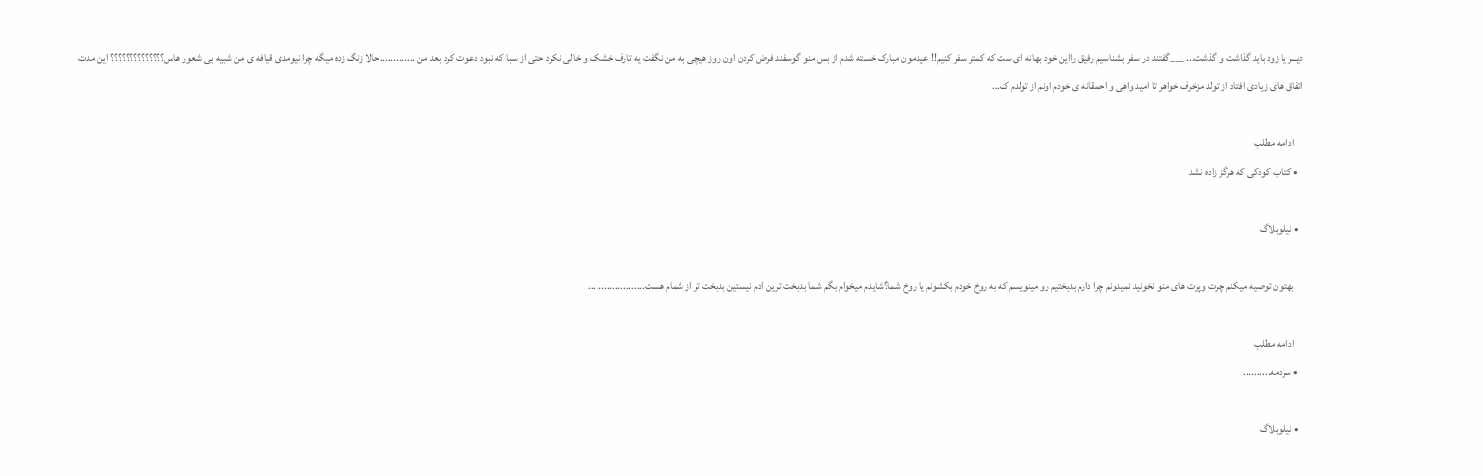دیـــر یا زود باید گذاشت و گذشت... ___گفتند در سفر بشناسیم رفیق رااین خود بهانه ای ست که کمتر سفر کنیم!! عیدمون مبارک خسته شدم از بس منو گوسفند فرض کردن اون روز هیچی به من نگفت یه تارف خشک و خالی نکرد حتی از سبا که نبود دعوت کرد بعد من .............حالا زنگ زده میگه چرا نیومدی قیافه ی من شبیه بی شعور هاس؟؟؟؟؟؟؟؟؟؟؟؟؟؟ این مدت اتفاق های زیادی افتاد از تولد مزخرف خواهر تا امید واهی و احمقانه ی خودم اونم از تولدم ک...

    ادامه مطلب
  • کتاب کودکی که هرگز زاده نشد

  • نیلوبلاگ

    بهتون توصیه میکنم چرت وپرت های منو نخونید نمیدونم چرا دارم بدبختیم رو مینویسم که به روخ خودم بکشونم یا روخ شما؟شایدم میخوام بگم شما بدبخت ترین ادم نیستین بدبخت تر از شمام هست................. ...

    ادامه مطلب
  • سردمه..........

  • نیلوبلاگ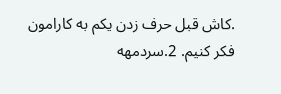.کاش قبل حرف زدن یکم به کارامون فکر کنیم. 2.سردمهه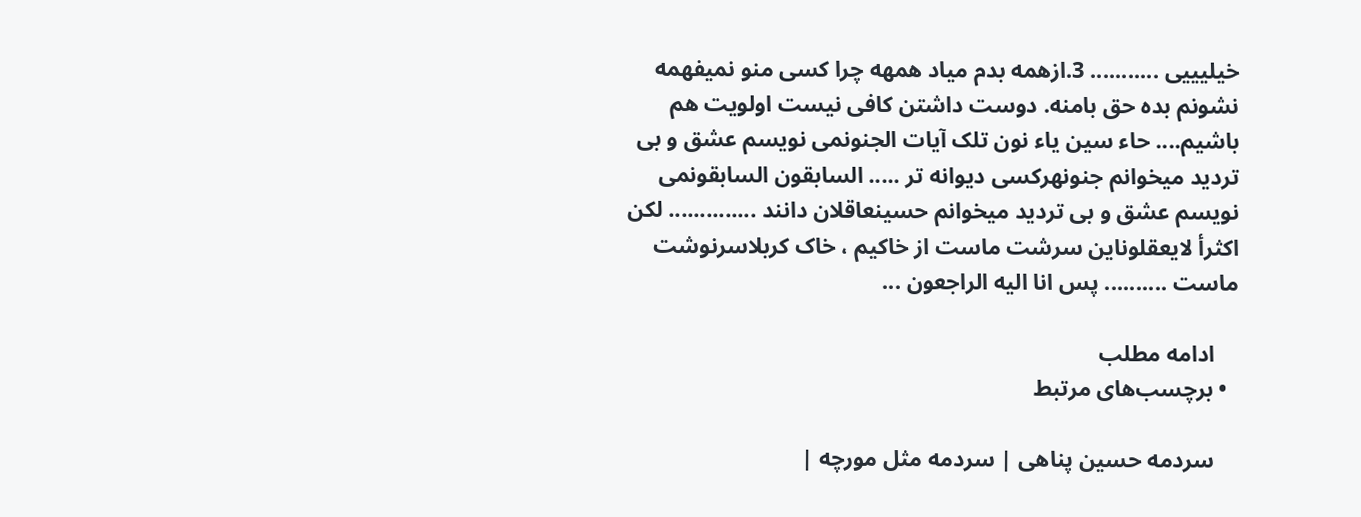خیلیییی ........... 3.ازهمه بدم میاد همهه چرا کسی منو نمیفهمه نشونم بده حق بامنه. دوست داشتن کافی نیست اولویت هم باشیم.... حاء سین یاء نون تلک آیات الجنونمی نویسم عشق و بی تردید میخوانم جنونهرکسی دیوانه تر ..... السابقون السابقونمی نویسم عشق و بی تردید میخوانم حسینعاقلان دانند .............. لکن اکثرأ لایعقلوناین سرشت ماست از خاکیم ، خاک کربلاسرنوشت ماست .......... پس انا الیه الراجعون ...

    ادامه مطلب
  • برچسب‌های مرتبط

    سردمه حسین پناهی | سردمه مثل مورچه |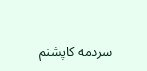سردمه کاپشنم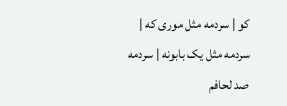کو | سردمه مثل موری که | سردمه مثل یک بابونه | سردمه صد لحافم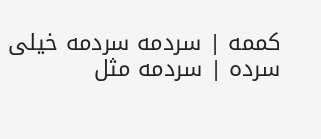کممه | سردمه سردمه خیلی سرده | سردمه مثل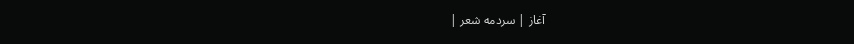آغاز | سردمه شعر |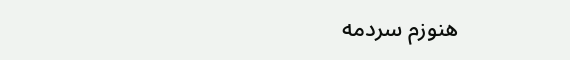هنوزم سردمه